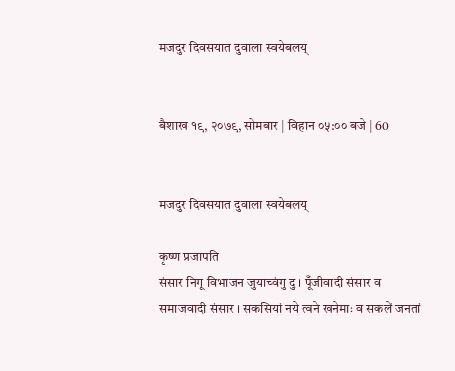मजदुर दिवसयात दुवाला स्वयेबलय्


बैशाख १९, २०७९, सोमबार | विहान ०५:०० बजे | 60


मजदुर दिवसयात दुवाला स्वयेबलय्

कृष्ण प्रजापति
संसार निगू विभाजन जुयाच्वंगु दु । पूँजीवादी संसार व समाजवादी संसार । सकसियां नये त्वने खनेमाः व सकलें जनतां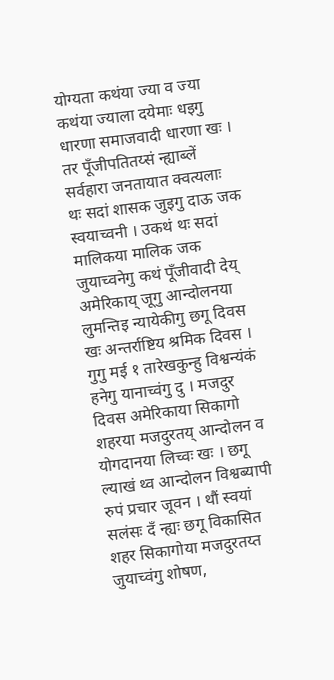योग्यता कथंया ज्या व ज्या कथंया ज्याला दयेमाः धइगु धारणा समाजवादी धारणा खः । तर पूँजीपतितय्सं न्ह्याब्लें सर्वहारा जनतायात क्वत्यलाः थः सदां शासक जुइगु दाऊ जक स्वयाच्वनी । उकथं थः सदां मालिकया मालिक जक जुयाच्वनेगु कथं पूँजीवादी देय् अमेरिकाय् जूगु आन्दोलनया लुमन्तिइ न्यायेकीगु छगू दिवस खः अन्तर्राष्टिय श्रमिक दिवस । गुगु मई १ तारेखकुन्हु विश्वन्यंकं हनेगु यानाच्वंगु दु । मजदुर दिवस अमेरिकाया सिकागो शहरया मजदुरतय् आन्दोलन व योगदानया लिच्वः खः । छगू ल्याखं थ्व आन्दोलन विश्वब्यापी रुपं प्रचार जूवन । थौं स्वयां सलंसः दँ न्ह्यः छगू विकासित शहर सिकागोया मजदुरतय्त जुयाच्वंगु शोषण,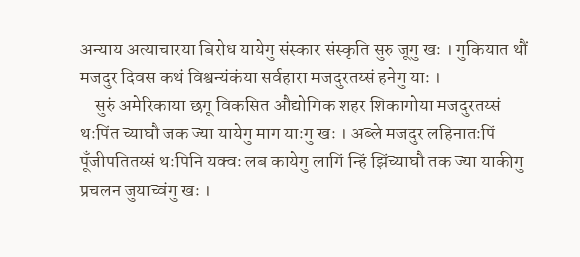अन्याय अत्याचारया बिरोध यायेगु संस्कार संस्कृति सुरु जूगु खः । गुकियात थौं मजदुर दिवस कथं विश्वन्यंकंया सर्वहारा मजदुरतय्सं हनेगु याः ।
    सुरुं अमेरिकाया छगू विकसित औद्योगिक शहर शिकागोया मजदुरतय्सं थःपिंत च्याघौ जक ज्या यायेगु माग याःगु खः । अब्ले मजदुर लहिनातःपिं पूँजीपतितय्सं थःपिनि यक्वः लब कायेगु लागिं न्हिं झिंच्याघौ तक ज्या याकीगु प्रचलन जुयाच्वंगु खः ।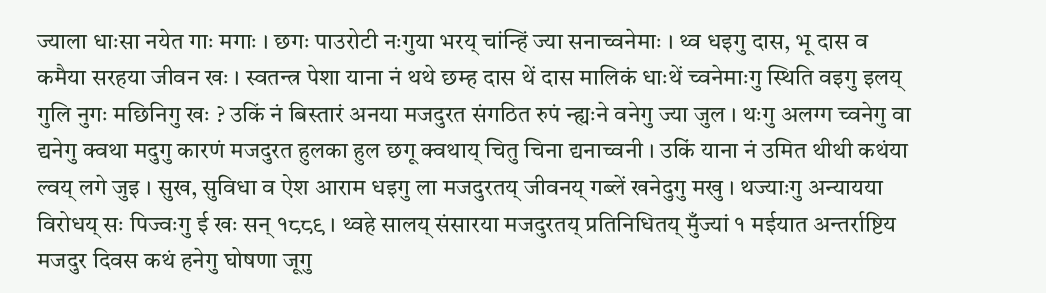ज्याला धाःसा नयेत गाः मगाः । छगः पाउरोटी नःगुया भरय् चांन्हिं ज्या सनाच्वनेमाः । थ्व धइगु दास, भू दास व कमैया सरहया जीवन खः । स्वतन्त्र पेशा याना नं थथे छम्ह दास थें दास मालिकं धाःथें च्वनेमाःगु स्थिति वइगु इलय् गुलि नुगः मछिनिगु खः ? उकिं नं बिस्तारं अनया मजदुरत संगठित रुपं न्ह्यःने वनेगु ज्या जुल । थःगु अलग्ग च्वनेगु वा द्यनेगु क्वथा मदुगु कारणं मजदुरत हुलका हुल छगू क्वथाय् चितु चिना द्यनाच्वनी । उकिं याना नं उमित थीथी कथंया ल्वय् लगे जुइ । सुख, सुविधा व ऐश आराम धइगु ला मजदुरतय् जीवनय् गब्लें खनेदुगु मखु । थज्याःगु अन्यायया विरोधय् सः पिज्वःगु ई खः सन् १८८९ । थ्वहे सालय् संसारया मजदुरतय् प्रतिनिधितय् मुँज्यां १ मईयात अन्तर्राष्टिय मजदुर दिवस कथं हनेगु घोषणा जूगु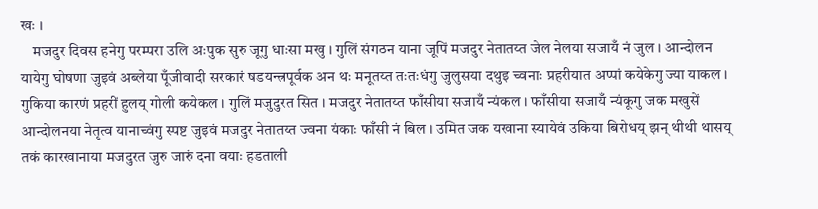खः ।
    मजदुर दिवस हनेगु परम्परा उलि अःपुक सुरु जूगु धाःसा मखु । गुलिं संगठन याना जूपिं मजदुर नेतातय्त जेल नेलया सजायँ नं जुल । आन्दोलन यायेगु घोषणा जुइवं अब्लेया पूँजीवादी सरकारं षडयन्त्रपूर्वक अन थः मनूतय्त तःतःधंगु जुलुसया दथुइ च्वनाः प्रहरीयात अप्पां कयेकेगु ज्या याकल । गुकिया कारणं प्रहरीं हुलय् गोली कयेकल । गुलिं मजुदुरत सित । मजदुर नेतातय्त फाँसीया सजायँ न्यंकल । फाँसीया सजायँ न्यंकूगु जक मखुसें आन्दोलनया नेतृत्व यानाच्वंगु स्पष्ट जुइवं मजदुर नेतातय्त ज्वना यंकाः फाँसी नं बिल । उमित जक यखाना स्यायेवं उकिया बिरोधय् झन् थीथी थासय् तकं कारखानाया मजदुरत जुरु जारुं दना वयाः हडताली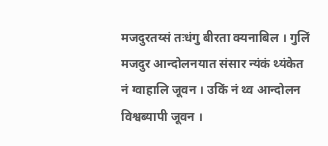मजदुरतय्सं तःधंगु बीरता क्यनाबिल । गुलिं मजदुर आन्दोलनयात संसार न्यंकं थ्यंकेत नं ग्वाहालि जूवन । उकिं नं थ्व आन्दोलन विश्वब्यापी जूवन ।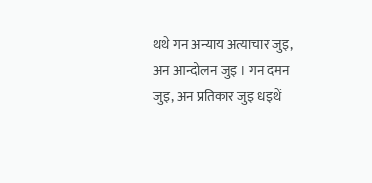थथे गन अन्याय अत्याचार जुइ, अन आन्दोलन जुइ । गन दमन जुइ, अन प्रतिकार जुइ धइथें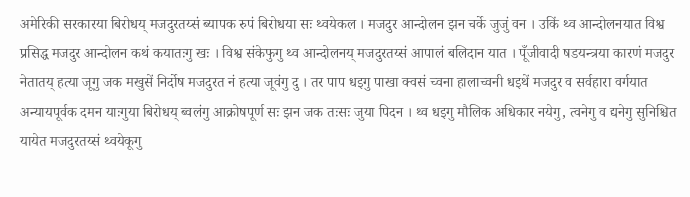अमेरिकी सरकारया बिरोधय् मजदुरतय्सं ब्यापक रुपं बिरोधया सः थ्वयेकल । मजदुर आन्दोलन झन चर्के जुजुं वन । उकिं थ्व आन्दोलनयात विश्व प्रसिद्ध मजदुर आन्दोलन कथं कयातःगु खः । विश्व संकेफुगु थ्व आन्दोलनय् मजदुरतय्सं आपालं बलिदान यात । पूँजीवादी षडयन्त्रया कारणं मजदुर नेतातय् हत्या जूगु जक मखुसें निर्दोष मजदुरत नं हत्या जूवंगु दु । तर पाप धइगु पाखा क्वसं च्वना हालाच्वनी धइथें मजदुर व सर्वहारा वर्गयात अन्यायपूर्वक दमन याःगुया बिरोधय् ब्वलंगु आक्रोषपूर्ण सः झन जक तःसः जुया पिदन । थ्व धइगु मौलिक अधिकार नयेगु, त्वनेगु व द्यनेगु सुनिश्चित यायेत मजदुरतय्सं थ्वयेकूगु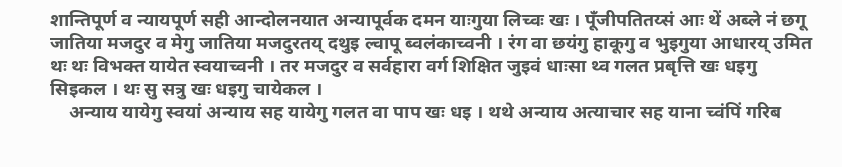शान्तिपूर्ण व न्यायपूर्ण सही आन्दोलनयात अन्यापूर्वक दमन याःगुया लिच्वः खः । पूँजीपतितय्सं आः थें अब्ले नं छगू जातिया मजदुर व मेगु जातिया मजदुरतय् दथुइ ल्वापू ब्वलंकाच्वनी । रंग वा छयंगु हाकूगु व भुइगुया आधारय् उमित थः थः विभक्त यायेत स्वयाच्वनी । तर मजदुर व सर्वहारा वर्ग शिक्षित जुइवं धाःसा थ्व गलत प्रबृत्ति खः धइगु सिइकल । थः सु सत्रु खः धइगु चायेकल ।
    अन्याय यायेगु स्वयां अन्याय सह यायेगु गलत वा पाप खः धइ । थथे अन्याय अत्याचार सह याना च्वंपिं गरिब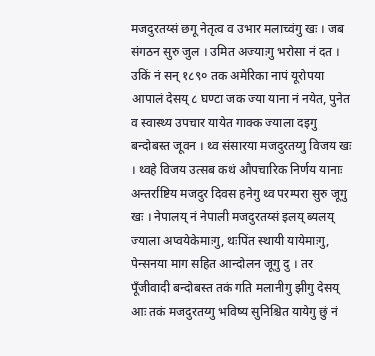मजदुरतय्सं छगू नेतृत्व व उभार मलाच्वंगु खः । जब संगठन सुरु जुल । उमित अज्याःगु भरोसा नं दत । उकिं नं सन् १८९० तक अमेरिका नापं यूरोपया आपालं देसय् ८ घण्टा जक ज्या याना नं नयेत, पुनेत व स्वास्थ्य उपचार यायेत गाक्क ज्याला दइगु बन्दोबस्त जूवन । थ्व संसारया मजदुरतय्गु विजय खः । थ्वहे विजय उत्सब कथं औपचारिक निर्णय यानाः अन्तर्राष्टिय मजदुर दिवस हनेगु थ्व परम्परा सुरु जूगु खः । नेपालय् नं नेपाली मजदुरतय्सं इलय् ब्यलय् ज्याला अप्वयेकेमाःगु, थःपिंत स्थायी यायेमाःगु, पेन्सनया माग सहित आन्दोलन जूगु दु । तर पूँजीवादी बन्दोबस्त तकं गति मलानीगु झीगु देसय् आः तकं मजदुरतय्गु भविष्य सुनिश्चित यायेगु छुं नं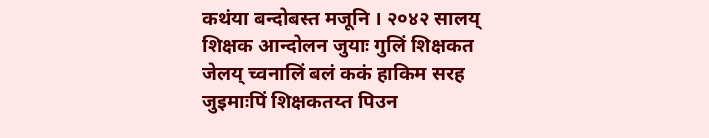कथंया बन्दोबस्त मजूनि । २०४२ सालय् शिक्षक आन्दोलन जुयाः गुलिं शिक्षकत जेलय् च्वनालिं बलं ककं हाकिम सरह जुइमाःपिं शिक्षकतय्त पिउन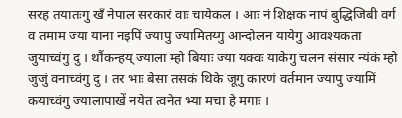सरह तयातःगु खँ नेपाल सरकारं वाः चायेकल । आः नं शिक्षक नापं बुद्धिजिबी वर्ग व तमाम ज्या याना नइपिं ज्यापु ज्यामितय्गु आन्दोलन यायेगु आवश्यकता जुयाच्वंगु दु । थौंकन्हय् ज्याला म्हो बियाः ज्या यक्वः याकेगु चलन संसार न्यंकं म्हो जुजुं वनाच्वंगु दु । तर भाः बेसा तसकं थिके जूगु कारणं वर्तमान ज्यापु ज्यामिं कयाच्वंगु ज्यालापाखें नयेत त्वनेत भ्या मचा हे मगाः ।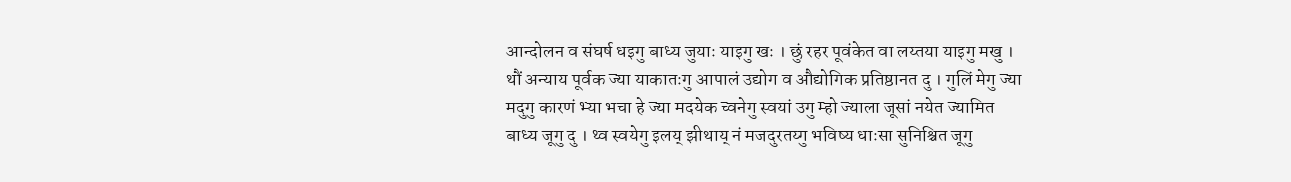आन्दोलन व संघर्ष धइगु बाध्य जुयाः याइगु खः । छुं रहर पूवंकेत वा लय्तया याइगु मखु । थौं अन्याय पूर्वक ज्या याकातःगु आपालं उद्योग व औद्योगिक प्रतिष्ठानत दु । गुलिं मेगु ज्या मदुगु कारणं भ्या भचा हे ज्या मदयेक च्वनेगु स्वयां उगु म्हो ज्याला जूसां नयेत ज्यामित बाध्य जूगु दु । थ्व स्वयेगु इलय् झीथाय् नं मजदुरतय्गु भविष्य धाःसा सुनिश्चित जूगु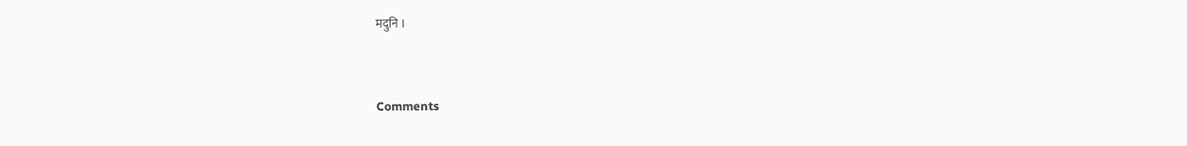मदुनि ।


Comments